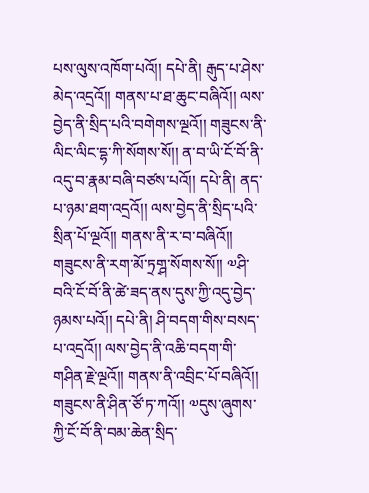པས་ལུས་འཁོག་པའོ།། དཔེ་ནི། རྒུད་པ་ཤེས་མེད་འདྲའོ།། གནས་པ་ཐ་ཆུང་བཞིའོ།། ལས་བྱེད་ནི་སྲིད་པའི་བགེགས་ལྔའོ།། གཟུངས་ནི་ལིང་ལིང་དྷ་ཀི་སོགས་སོ།། ན་བ་ཡི་ངོ་བོ་ནི་འདུ་བ་རྣམ་བཞི་བཙས་པའོ།། དཔེ་ནི། ནད་པ་ཉམ་ཐག་འདྲའོ།། ལས་བྱེད་ནི་སྲིད་པའི་སྲིན་པོ་ལྔའོ།། གནས་ནི་ར་བ་བཞིའོ།། གཟུངས་ནི་རག་མོ་ཏྲགྴ་སོགས་སོ།། ༧ཤི་བའི་ངོ་བོ་ནི་ཚེ་ཟད་ནས་དུས་ཀྱི་འདུ་བྱེད་ཉམས་པའོ།། དཔེ་ནི། ཤི་བདག་གིས་བསད་པ་འདྲའོ།། ལས་བྱེད་ནི་འཆི་བདག་གི་གཤིན་རྗེ་ལྔའོ།། གནས་ནི་འབྲིང་པོ་བཞིའོ།། གཟུངས་ནི་ཤིན་ཙོ་ཏ་ཀའོ།། ༧དུས་ཞུགས་ཀྱི་ངོ་བོ་ནི་བམ་ཆེན་སྲིད་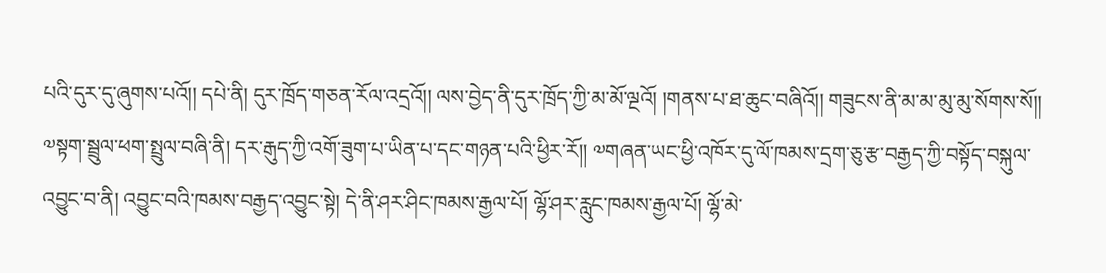པའི་དུར་དུ་ཞུགས་པའོ།། དཔེ་ནི། དུར་ཁྲོད་གཅན་རོལ་འདྲའོ།། ལས་བྱེད་ནི་དུར་ཁྲོད་ཀྱི་མ་མོ་ལྔའོ། །གནས་པ་ཐ་ཆུང་བཞིའོ།། གཟུངས་ནི་མ་མ་མུ་མུ་སོགས་སོ།། ༧སྟག་སྦྲུལ་ཕག་སྤྲུལ་བཞི་ནི། དར་རྒུད་ཀྱི་འགོ་ཟུག་པ་ཡིན་པ་དང་གཉན་པའི་ཕྱིར་རོ།། ༧གཞན་ཡང་ཕྱི་འཁོར་དུ་ལོ་ཁམས་དྲག་ཅུ་རྩ་བརྒྱད་ཀྱི་བསྟོད་བསྐུལ་འབྱུང་བ་ནི། འབྱུང་བའི་ཁམས་བརྒྱད་འབྱུང་སྟེ། དེ་ནི་ཤར་ཤིང་ཁམས་རྒྱལ་པོ། ལྷོ་ཤར་རླུང་ཁམས་རྒྱལ་པོ། ལྷོ་མེ་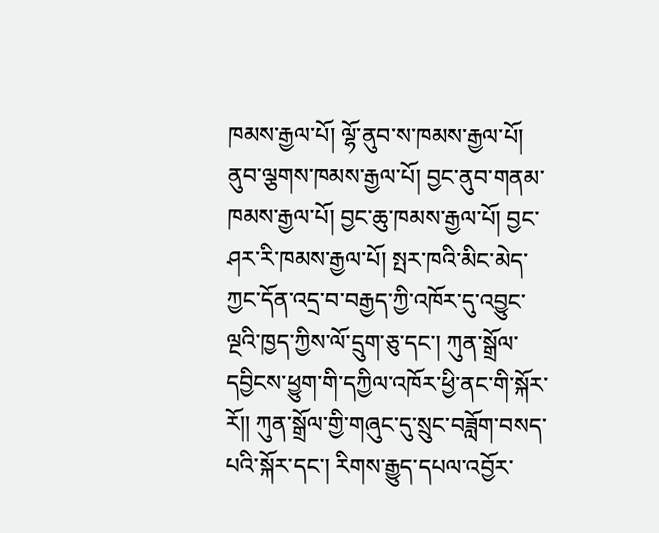ཁམས་རྒྱལ་པོ། ལྷོ་ནུབ་ས་ཁམས་རྒྱལ་པོ། ནུབ་ལྕགས་ཁམས་རྒྱལ་པོ། བྱང་ནུབ་གནམ་ཁམས་རྒྱལ་པོ། བྱང་ཆུ་ཁམས་རྒྱལ་པོ། བྱང་ཤར་རི་ཁམས་རྒྱལ་པོ། སྤར་ཁའི་མིང་མེད་ཀྱང་དོན་འདྲ་བ་བརྒྱད་ཀྱི་འཁོར་དུ་འབྱུང་ལྔའི་ཁྱད་ཀྱིས་ལོ་དྲུག་ཅུ་དང་། ཀུན་སྒྲོལ་དབྱིངས་ཕྱུག་གི་དཀྱིལ་འཁོར་ཕྱི་ནང་གི་སྐོར་རོ།། ཀུན་སྒྲོལ་གྱི་གཞུང་དུ་སྲུང་བཟློག་བསད་པའི་སྐོར་དང་། རིགས་རྒྱུད་དཔལ་འབྱོར་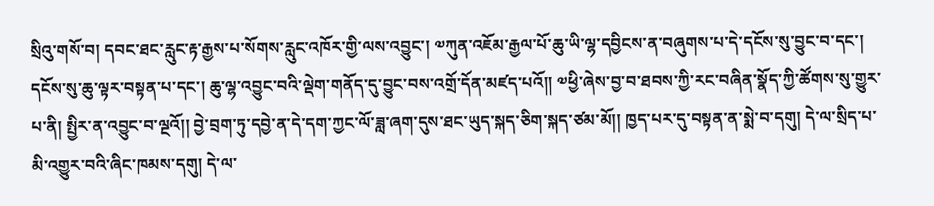སྲིའུ་གསོ་བ། དབང་ཐང་རླུང་རྟ་རྒྱས་པ་སོགས་རླུང་འཁོར་གྱི་ལས་འབྱུང་། ༧ཀུན་འཇོམ་རྒྱལ་པོ་ཆུ་ཡི་ལྷ་དབྱིངས་ན་བཞུགས་པ་དེ་དངོས་སུ་བྱུང་བ་དང་། དངོས་སུ་ཆུ་ལྟར་བསྟན་པ་དང་། ཆུ་ལྷ་འབྱུང་བའི་ལྡེག་གནོད་དུ་བྱུང་བས་འགྲོ་དོན་མཛད་པའོ།། ༧ཕྱི་ཞེས་བྱ་བ་ཐབས་ཀྱི་རང་བཞིན་སྣོད་ཀྱི་ཚོགས་སུ་གྱུར་པ་ནི། སྤྱིར་ན་འབྱུང་བ་ལྔའོ།། བྱེ་བྲག་ཏུ་དབྱེ་ན་དེ་དག་ཀྱང་ལོ་ཟླ་ཞག་དུས་ཐང་ཡུད་སྐད་ཅིག་སྐད་ཙམ་མོ།། ཁྱད་པར་དུ་བསྟན་ན་སྨེ་བ་དགུ། དེ་ལ་སྲིད་པ་མི་འགྱུར་བའི་ཞིང་ཁམས་དགུ། དེ་ལ་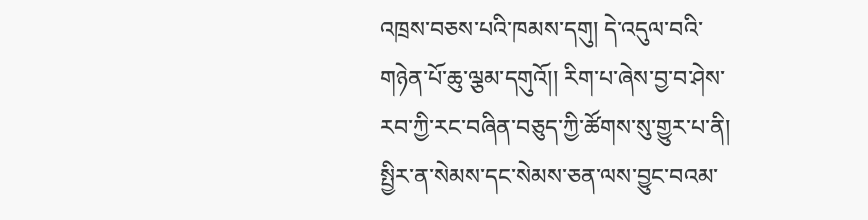འཁྲས་བཅས་པའི་ཁམས་དགུ། དེ་འདུལ་བའི་གཉེན་པོ་ཆུ་ལྕམ་དགུའོ།། རིག་པ་ཞེས་བྱ་བ་ཤེས་རབ་ཀྱི་རང་བཞིན་བཅུད་ཀྱི་ཚོགས་སུ་གྱུར་པ་ནི། སྤྱིར་ན་སེམས་དང་སེམས་ཅན་ལས་བྱུང་བའམ་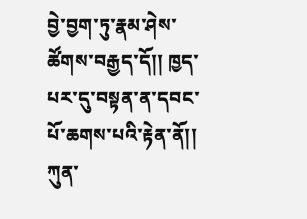བྱེ་བྱག་ཏུ་རྣམ་ཤེས་ཚོགས་བརྒྱད་དོ།། ཁྱད་པར་དུ་བསྟན་ན་དབང་པོ་ཆགས་པའི་རྟེན་ནོ།། ཀུན་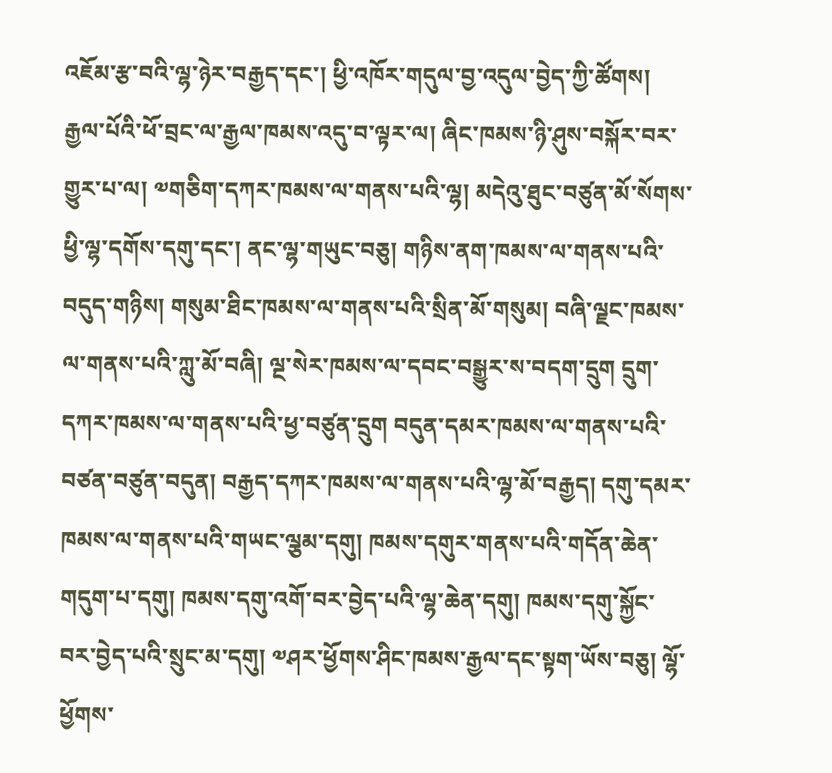འཇོམ་རྩ་བའི་ལྷ་ཉེར་བརྒྱད་དང་། ཕྱི་འཁོར་གདུལ་བྱ་འདུལ་བྱེད་ཀྱི་ཚོགས། རྒྱལ་པོའི་ཕོ་བྲང་ལ་རྒྱལ་ཁམས་འདུ་བ་ལྟར་ལ། ཞིང་ཁམས་ཉི་ཤུས་བསྐོར་བར་གྱུར་པ་ལ། ༧གཅིག་དཀར་ཁམས་ལ་གནས་པའི་ལྷ། མདེའུ་ཐུང་བཙུན་མོ་སོགས་ཕྱི་ལྷ་དགོས་དགུ་དང་། ནང་ལྷ་གཡུང་བཅུ། གཉིས་ནག་ཁམས་ལ་གནས་པའི་བདུད་གཉིས། གསུམ་ཐིང་ཁམས་ལ་གནས་པའི་སྲིན་མོ་གསུམ། བཞི་ལྗང་ཁམས་ལ་གནས་པའི་ཀླུ་མོ་བཞི། ལྔ་སེར་ཁམས་ལ་དབང་བསྒྱུར་ས་བདག་དྲུག དྲུག་དཀར་ཁམས་ལ་གནས་པའི་ཕྱ་བཙུན་དྲུག བདུན་དམར་ཁམས་ལ་གནས་པའི་བཙན་བཙུན་བདུན། བརྒྱད་དཀར་ཁམས་ལ་གནས་པའི་ལྷ་མོ་བརྒྱད། དགུ་དམར་ཁམས་ལ་གནས་པའི་གཡང་ལྕམ་དགུ། ཁམས་དགུར་གནས་པའི་གདོན་ཆེན་གདུག་པ་དགུ། ཁམས་དགུ་འགོ་བར་བྱེད་པའི་ལྷ་ཆེན་དགུ། ཁམས་དགུ་སྐྱོང་བར་བྱེད་པའི་སྲུང་མ་དགུ། ༧ཤར་ཕྱོགས་ཤིང་ཁམས་རྒྱལ་དང་སྟག་ཡོས་བཅུ། ལྷོ་ཕྱོགས་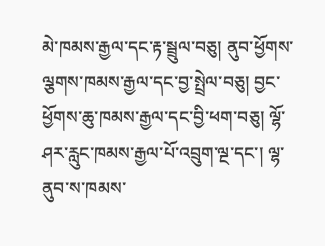མེ་ཁམས་རྒྱལ་དང་རྟ་སྦྲུལ་བཅུ། ནུབ་ཕྱོགས་ལྕགས་ཁམས་རྒྱལ་དང་བྱ་སྤྲེལ་བཅུ། བྱང་ཕྱོགས་ཆུ་ཁམས་རྒྱལ་དང་བྱི་ཕག་བཅུ། ལྷོ་ཤར་རླུང་ཁམས་རྒྱལ་པོ་འབྲུག་ལྔ་དང་། ལྷ་ནུབ་ས་ཁམས་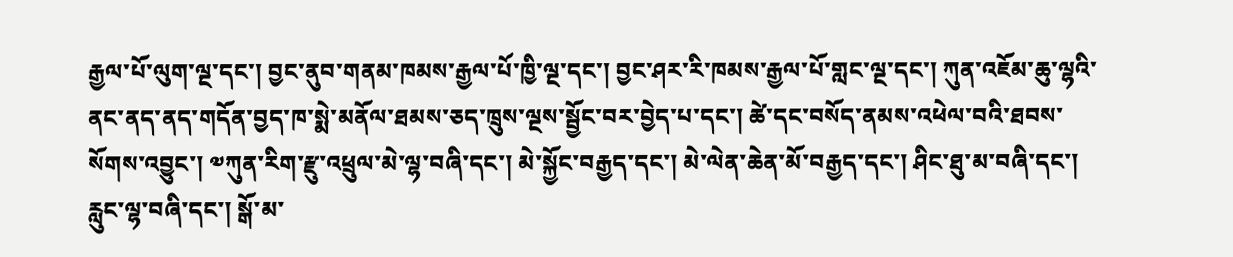རྒྱལ་པོ་ལུག་ལྔ་དང་། བྱང་ནུབ་གནམ་ཁམས་རྒྱལ་པོ་ཁྱི་ལྔ་དང་། བྱང་ཤར་རི་ཁམས་རྒྱལ་པོ་གླང་ལྔ་དང་། ཀུན་འཇོམ་ཆུ་ལྷའི་ནང་ནད་ནད་གདོན་བྱད་ཁ་སྨེ་མནོལ་ཐམས་ཅད་ཁྲུས་ལྔས་སྦྱོང་བར་བྱེད་པ་དང་། ཚེ་དང་བསོད་ནམས་འཕེལ་བའི་ཐབས་སོགས་འབྱུང་། ༧ཀུན་རིག་རྫུ་འཕྲུལ་མེ་ལྷ་བཞི་དང་། མེ་སྐྱོང་བརྒྱད་དང་། མེ་ལེན་ཆེན་མོ་བརྒྱད་དང་། ཤིང་ཐུ་མ་བཞི་དང་། རླུང་ལྷ་བཞི་དང་། སྒོ་མ་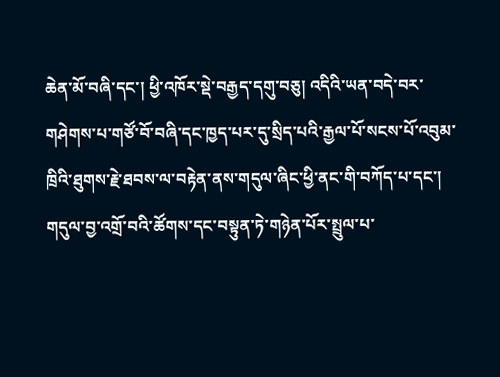ཆེན་མོ་བཞི་དང་། ཕྱི་འཁོར་སྡེ་བརྒྱད་དགུ་བཅུ། འདིའི་ཡན་བདེ་བར་གཤེགས་པ་གཙོ་བོ་བཞི་དང་ཁྱད་པར་དུ་སྲིད་པའི་རྒྱལ་པོ་སངས་པོ་འབུམ་ཁྲིའི་ཐུགས་རྗེ་ཐབས་ལ་བརྟེན་ནས་གདུལ་ཞིང་ཕྱི་ནང་གི་བཀོད་པ་དང་། གདུལ་བྱ་འགྲོ་བའི་ཚོགས་དང་བསྟུན་ཏེ་གཉེན་པོར་སྤྲུལ་པ་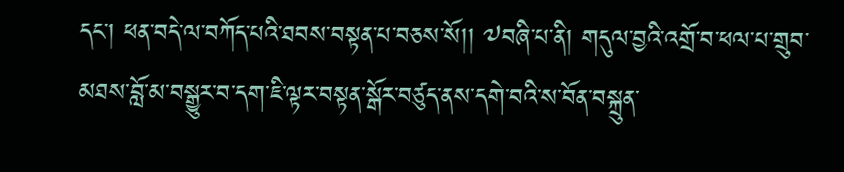དང་། ཕན་བདེ་ལ་བཀོད་པའི་ཐབས་བསྟན་པ་བཅས་སོ།། ༧བཞི་པ་ནི། གདུལ་བྱའི་འགྲོ་བ་ཕལ་པ་གྲུབ་མཐས་བློ་མ་བསྒྱུར་བ་དག་ཇི་ལྟར་བསྟན་སྒོར་བཙུད་ནས་དགེ་བའི་ས་བོན་བསྐྲུན་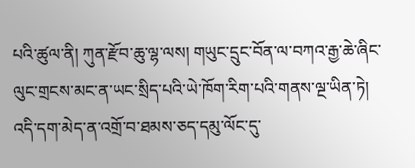པའི་ཚུལ་ནི། ཀུན་རྫོབ་ཆུ་ལྷ་ལས། གཡུང་དྲུང་བོན་ལ་བཀའ་རྒྱ་ཆེ་ཞིང་ལུང་གྲངས་མང་ན་ཡང་སྲིད་པའི་ཡེ་ཁོག་རིག་པའི་གནས་ལྔ་ཡིན་ཏེ། འདི་དག་མེད་ན་འགྲོ་བ་ཐམས་ཅད་དམུ་ལོང་དུ་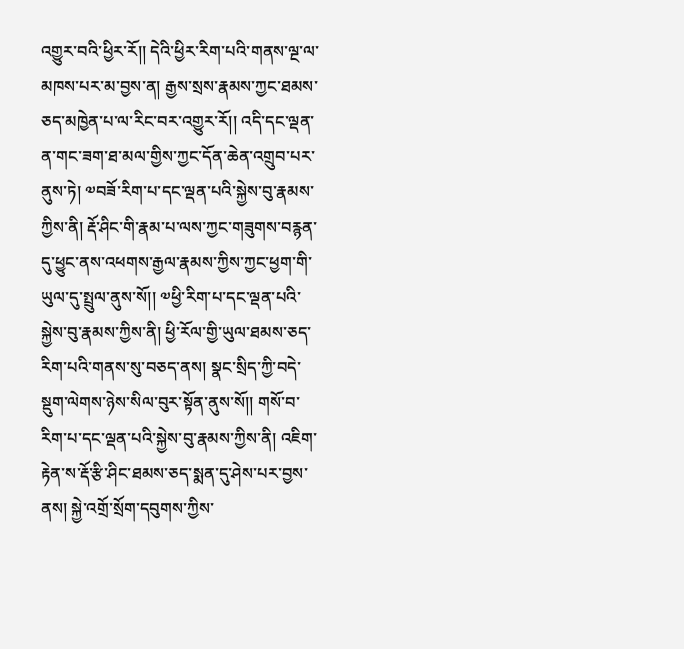འགྱུར་བའི་ཕྱིར་རོ།། དེའི་ཕྱིར་རིག་པའི་གནས་ལྔ་ལ་མཁས་པར་མ་བྱས་ན། རྒྱས་སྲས་རྣམས་ཀྱང་ཐམས་ཅད་མཁྱེན་པ་ལ་རིང་བར་འགྱུར་རོ།། འདི་དང་ལྡན་ན་གང་ཟག་ཐ་མལ་གྱིས་ཀྱང་དོན་ཆེན་འགྲུབ་པར་ནུས་ཏེ། ༧བཟོ་རིག་པ་དང་ལྡན་པའི་སྐྱེས་བུ་རྣམས་ཀྱིས་ནི། རྡོ་ཤིང་གི་རྣམ་པ་ལས་ཀྱང་གཟུགས་བརྙན་དུ་ཕྱུང་ནས་འཕགས་རྒྱལ་རྣམས་ཀྱིས་ཀྱང་ཕྱག་གི་ཡུལ་དུ་སྤྲུལ་ནུས་སོ།། ༧ཕྱི་རིག་པ་དང་ལྡན་པའི་སྐྱེས་བུ་རྣམས་ཀྱིས་ནི། ཕྱི་རོལ་གྱི་ཡུལ་ཐམས་ཅད་རིག་པའི་གནས་སུ་བཅད་ནས། སྣང་སྲིད་ཀྱི་བདེ་སྡུག་ལེགས་ཉེས་སིལ་བུར་སྟོན་ནུས་སོ།། གསོ་བ་རིག་པ་དང་ལྡན་པའི་སྐྱེས་བུ་རྣམས་ཀྱིས་ནི། འཇིག་རྟེན་ས་རྡོ་རྩི་ཤིང་ཐམས་ཅད་སྨན་དུ་ཤེས་པར་བྱས་ནས། སྐྱེ་འགྲོ་སྲོག་དབུགས་ཀྱིས་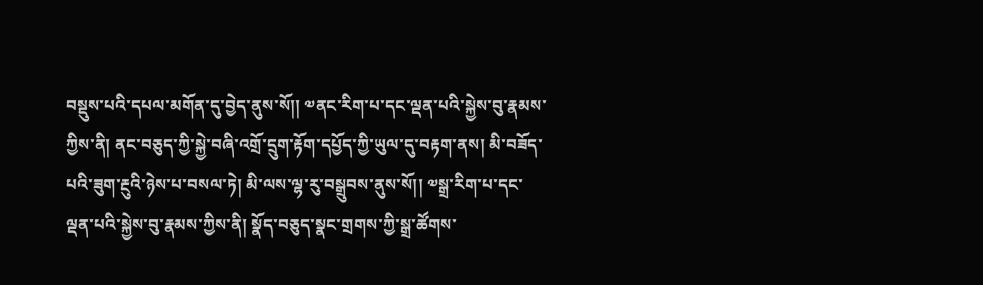བསྡུས་པའི་དཔལ་མགོན་དུ་བྱེད་ནུས་སོ།། ༧ནང་རིག་པ་དང་ལྡན་པའི་སྐྱེས་བུ་རྣམས་ཀྱིས་ནི། ནང་བཅུད་ཀྱི་སྐྱེ་བཞི་འགྲོ་དྲུག་རྟོག་དཔྱོད་ཀྱི་ཡུལ་དུ་བརྟག་ནས། མི་བཟོད་པའི་ཟུག་རྔུའི་ཉེས་པ་བསལ་ཏེ། མི་ལས་ལྷ་རུ་བསྒྲུབས་ནུས་སོ།། ༧སྒྲ་རིག་པ་དང་ལྡན་པའི་སྐྱེས་བུ་རྣམས་ཀྱིས་ནི། སྣོད་བཅུད་སྣང་གྲགས་ཀྱི་སྒྲ་ཚོགས་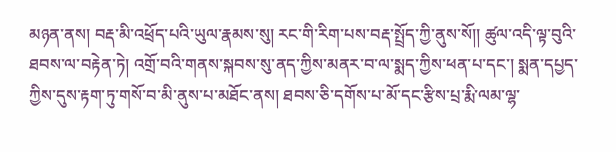མཉན་ནས། བརྡ་མི་འཕྲོད་པའི་ཡུལ་རྣམས་སུ། རང་གི་རིག་པས་བརྡ་སྤྲོད་ཀྱི་ནུས་སོ།། ཚུལ་འདི་ལྟ་བུའི་ཐབས་ལ་བརྟེན་ཏེ། འགྲོ་བའི་གནས་སྐབས་སུ་ནད་ཀྱིས་མནར་བ་ལ་སྨད་ཀྱིས་ཕན་པ་དང་། སྨན་དཔྱད་ཀྱིས་དུས་རྟག་ཏུ་གསོ་བ་མི་ནུས་པ་མཐོང་ནས། ཐབས་ཅི་དགོས་པ་མོ་དང་རྩིས་པྲ་རྨི་ལམ་ལྷ་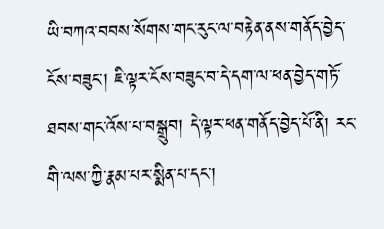ཡི་བཀའ་བབས་སོགས་གང་རུང་ལ་བརྟེན་ནས་གནོད་བྱེད་ངོས་བཟུང་། ཇི་ལྟར་ངོས་བཟུང་བ་དེ་དག་ལ་ཕན་བྱེད་གཏོ་ཐབས་གང་འོས་པ་བསྒྲུབ། དེ་ལྟར་ཕན་གནོད་བྱེད་པོ་ནི། རང་གི་ལས་ཀྱི་རྣམ་པར་སྨིན་པ་དང་།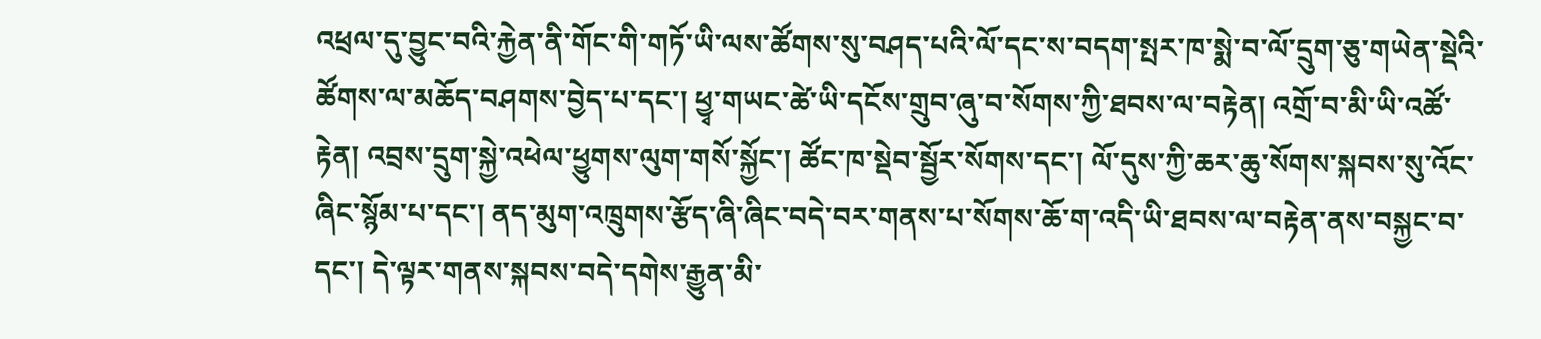འཕྲལ་དུ་བྱུང་བའི་རྐྱེན་ནི་གོང་གི་གཏོ་ཡི་ལས་ཚོགས་སུ་བཤད་པའི་ལོ་དང་ས་བདག་སྤར་ཁ་སྨེ་བ་ལོ་དྲུག་ཅུ་གཡེན་སྡེའི་ཚོགས་ལ་མཆོད་བཤགས་བྱེད་པ་དང་། ཕྱྭ་གཡང་ཚེ་ཡི་དངོས་གྲུབ་ཞུ་བ་སོགས་ཀྱི་ཐབས་ལ་བརྟེན། འགྲོ་བ་མི་ཡི་འཚོ་རྟེན། འབྲས་དྲུག་སྐྱེ་འཕེལ་ཕྱུགས་ལུག་གསོ་སྐྱོང་། ཚོང་ཁ་སྡེབ་སྦྱོར་སོགས་དང་། ལོ་དུས་ཀྱི་ཆར་ཆུ་སོགས་སྐབས་སུ་འོང་ཞིང་སྙོམ་པ་དང་། ནད་མུག་འཁྲུགས་རྩོད་ཞི་ཞིང་བདེ་བར་གནས་པ་སོགས་ཆོ་ག་འདི་ཡི་ཐབས་ལ་བརྟེན་ནས་བསྐྱང་བ་དང་། དེ་ལྟར་གནས་སྐབས་བདེ་དགེས་རྒྱུན་མི་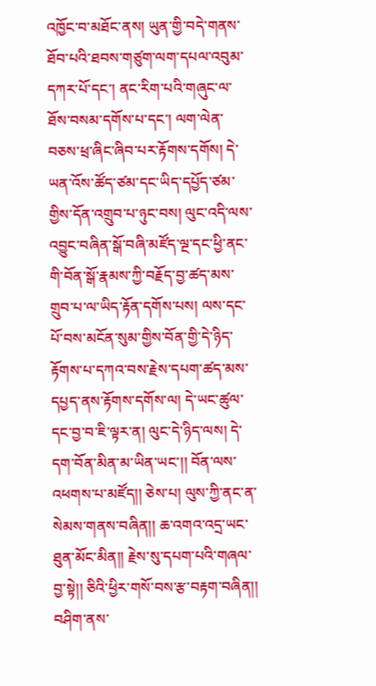འཁྱོང་བ་མཐོང་ནས། ཡུན་གྱི་བདེ་གནས་ཐོབ་པའི་ཐབས་གཙུག་ལག་དཔལ་འབུམ་དཀར་པོ་དང་། ནང་རིག་པའི་གཞུང་ལ་ཐོས་བསམ་དགོས་པ་དང་། ལག་ལེན་བཅས་ཕྲ་ཞིང་ཞིབ་པར་རྟོགས་དགོས། དེ་ཡན་འོས་ཚོད་ཙམ་དང་ཡིད་དཔྱོད་ཙམ་གྱིས་དོན་འགྲུབ་པ་ཉུང་བས། ལུང་འདི་ལས་འབྱུང་བཞིན་སྒོ་བཞི་མཛོད་ལྔ་དང་ཕྱི་ནང་གི་བོན་སྒོ་རྣམས་ཀྱི་བརྗོད་བྱ་ཚད་མས་གྲུབ་པ་ལ་ཡིད་རྟོན་དགོས་པས། ལས་དང་པོ་བས་མངོན་སུམ་གྱིས་བོན་གྱི་དེ་ཉིད་རྟོགས་པ་དཀའ་བས་རྗེས་དཔག་ཚད་མས་དཔྱད་ནས་རྟོགས་དགོས་ལ། དེ་ཡང་ཚུལ་དང་བྱ་བ་ཇི་ལྟར་ན། ལུང་དེ་ཉིད་ལས། དེ་དག་བོན་མིན་མ་ཡིན་ཡང་།། བོན་ལས་འཕགས་པ་མཛོད།། ཅེས་པ། ལུས་ཀྱི་ནང་ན་སེམས་གནས་བཞིན།། ཆ་འགའ་འདྲ་ཡང་ཐུན་མོང་མིན།། རྗེས་སུ་དཔག་པའི་གཞལ་བྱ་སྟེ།། ཅིའི་ཕྱིར་གསོ་བས་རྩ་བརྟག་བཞིན།། བཤིག་ནས་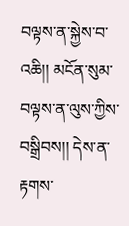བལྟས་ན་སྐྱེས་བ་འཆི།། མངོན་སུམ་བལྟས་ན་ལུས་ཀྱིས་བསྒྲིབས།། དེས་ན་རྟགས་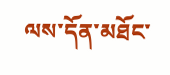ལས་དོན་མཐོང་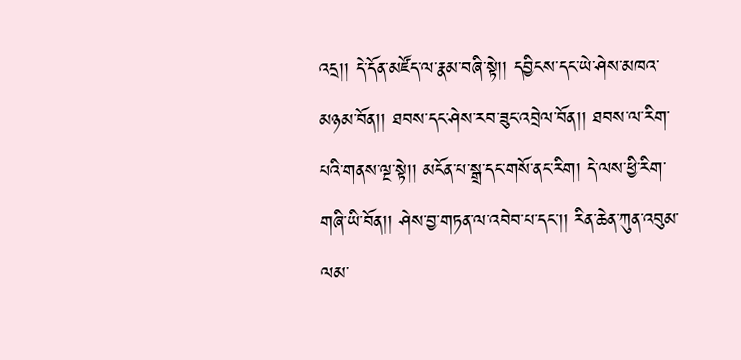འདྲ།། དེ་དོན་མཛོད་ལ་རྣམ་བཞི་སྟེ།། དབྱིངས་དང་ཡེ་ཤེས་མཁའ་མཉམ་བོན།། ཐབས་དང་ཤེས་རབ་ཟུང་འབྲེལ་བོན།། ཐབས་ལ་རིག་པའི་གནས་ལྔ་སྟེ།། མངོན་པ་སྒྲ་དང་གསོ་ནང་རིག། དེ་ལས་ཕྱི་རིག་གཞི་ཡི་བོན།། ཤེས་བྱ་གཏན་ལ་འབེབ་པ་དང་།། རིན་ཆེན་ཀུན་འབུམ་ལམ་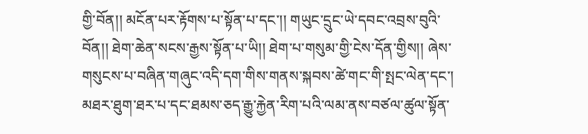གྱི་བོན།། མངོན་པར་རྟོགས་པ་སྟོན་པ་དང་།། གཡུང་དྲུང་ཡེ་དབང་འབྲས་བུའི་བོན།། ཐེག་ཆེན་སངས་རྒྱས་སྟོན་པ་ཡི།། ཐེག་པ་གསུམ་གྱི་ངེས་དོན་གྱིས།། ཞེས་གསུངས་པ་བཞིན་གཞུང་འདི་དག་གིས་གནས་སྐབས་ཚེ་གང་གི་སྤང་ལེན་དང་། མཐར་ཐུག་ཐར་པ་དང་ཐམས་ཅད་རྒྱུ་རྐྱེན་རིག་པའི་ལམ་ནས་བཙལ་ཚུལ་སྟོན་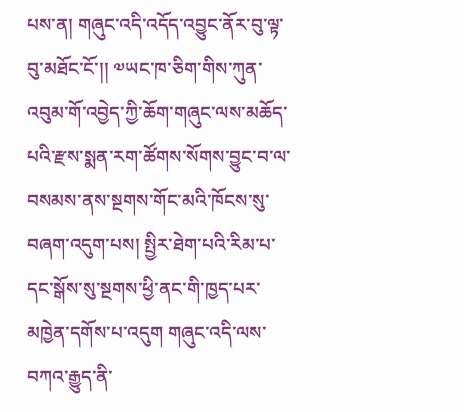པས་ན། གཞུང་འདི་འདོད་འབྱུང་ནོར་བུ་ལྟ་བུ་མཐོང་ངོ་།། ༧ཡང་ཁ་ཅིག་གིས་ཀུན་འབུམ་གོ་འབྱེད་ཀྱི་ཆོག་གཞུང་ལས་མཆོད་པའི་རྫས་སྨན་རག་ཚོགས་སོགས་བྱུང་བ་ལ་བསམས་ནས་སྔགས་གོང་མའི་ཁོངས་སུ་བཞག་འདུག་པས། སྤྱིར་ཐེག་པའི་རིམ་པ་དང་སྒོས་སུ་སྔགས་ཕྱི་ནང་གི་ཁྱད་པར་མཁྱེན་དགོས་པ་འདུག གཞུང་འདི་ལས་བཀའ་རྒྱུད་ནི་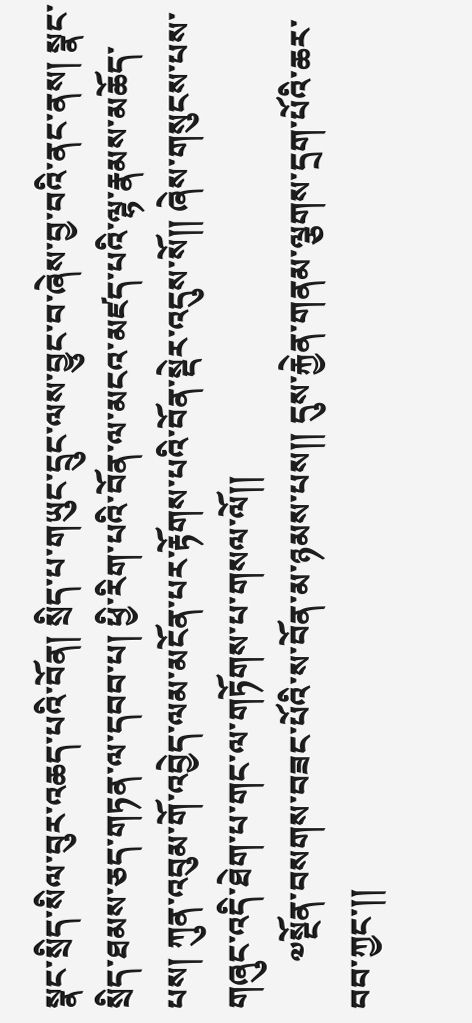སྣང་སྲིད་སིལ་བུར་འཆད་པའི་བོན། སྲིད་པ་གཡུང་དྲུང་ལས་བྱུང་བ་ཞེས་བྱ་བའི་ནང་ནས། སྣང་སྲིད་ཐམས་ཅད་གཏན་ལ་དབབ་པ། ཕྱི་རིག་པའི་བོན་ལ་མངའ་མཛད་པའི་ལྷ་རྣམས་མཆོད་པས། ཀུན་འབུམ་གོ་འབྱེད་ལམ་མངོན་པར་རྟོགས་པའི་བོན་སྡེར་འདུས་སོ།། ཞེས་གསུངས་པས་གཞུང་འདི་ཐེག་པ་གང་ལ་གཏོགས་པ་གསལ་ལོ།།
      ༧སྔོན་བསགས་བཟང་པོའི་ས་བོན་མ་ཉམས་པས།། དུས་རྐྱེན་གནམ་ལྕགས་དྲག་པོའི་ཆར་བབ་ཀྱང་།།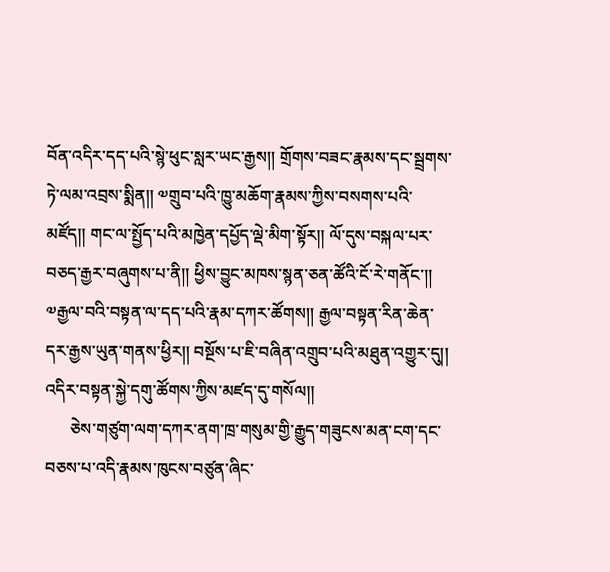བོན་འདིར་དད་པའི་སྙེ་ཕུང་སླར་ཡང་རྒྱས།། གྲོགས་བཟང་རྣམས་དང་སྦྲགས་ཏེ་ལམ་འབྲས་སྨིན།། ༧གྲུབ་པའི་ཁྱུ་མཆོག་རྣམས་ཀྱིས་བསགས་པའི་མཛོད།། གང་ལ་སྤྱོད་པའི་མཁྱེན་དཔྱོད་ལྡེ་མིག་སྟོར།། ལོ་དུས་བསྐལ་པར་བཅད་རྒྱར་བཞུགས་པ་ནི།། ཕྱིས་བྱུང་མཁས་སྙན་ཅན་ཚོའི་ངོ་རེ་གནོང་།། ༧རྒྱལ་བའི་བསྟན་ལ་དད་པའི་རྣམ་དཀར་ཚོགས།། རྒྱལ་བསྟན་རིན་ཆེན་དར་རྒྱས་ཡུན་གནས་ཕྱིར།། བསྔོས་པ་ཇི་བཞིན་འགྲུབ་པའི་མཐུན་འགྱུར་དུ།། འདིར་བསྟན་སྐྱེ་དགུ་ཚོགས་ཀྱིས་མཛད་དུ་གསོལ།།
      ཅེས་གཙུག་ལག་དཀར་ནག་ཁྲ་གསུམ་གྱི་རྒྱུད་གཟུངས་མན་ངག་དང་བཅས་པ་འདི་རྣམས་ཁུངས་བཙུན་ཞིང་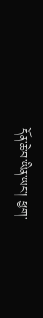དོན་ཆེ་བ་ཡིན་ཡང་། ཕྱག་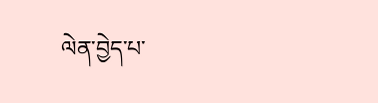ལེན་བྱེད་པ་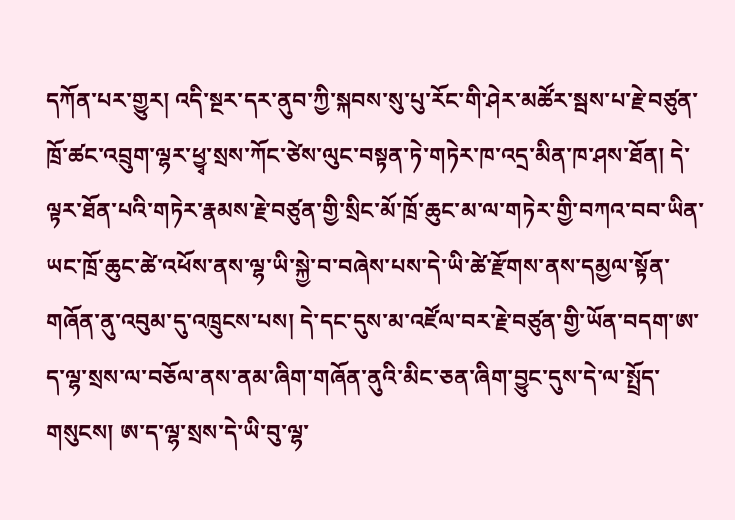དཀོན་པར་གྱུར། འདི་སྔར་དར་ནུབ་ཀྱི་སྐབས་སུ་པུ་རོང་གི་ཤེར་མཚོར་སྦས་པ་རྗེ་བཙུན་ཁྲོ་ཚང་འབྲུག་ལྷར་ཕྱྭ་སྲས་ཀོང་ཙེས་ལུང་བསྟན་ཏེ་གཏེར་ཁ་འདྲ་མིན་ཁ་ཤས་ཐོན། དེ་ལྟར་ཐོན་པའི་གཏེར་རྣམས་རྗེ་བཙུན་གྱི་སྲིང་མོ་ཁྲོ་ཆུང་མ་ལ་གཏེར་གྱི་བཀའ་བབ་ཡིན་ཡང་ཁྲོ་ཆུང་ཚེ་འཕོས་ནས་ལྷ་ཡི་སྐྱེ་བ་བཞེས་པས་དེ་ཡི་ཚེ་རྫོགས་ནས་དམྱལ་སྟོན་གཞོན་ནུ་འབུམ་དུ་འཁྲུངས་པས། དེ་དང་དུས་མ་འཛོལ་བར་རྗེ་བཙུན་གྱི་ཡོན་བདག་ཨ་ད་ལྷ་སྲས་ལ་བཅོལ་ནས་ནམ་ཞིག་གཞོན་ནུའི་མིང་ཅན་ཞིག་བྱུང་དུས་དེ་ལ་སྤྲོད་གསུངས། ཨ་ད་ལྷ་སྲས་དེ་ཡི་བུ་ལྷ་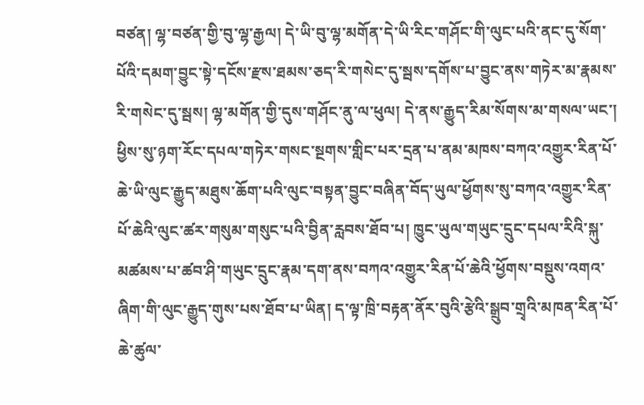བཙན། ལྷ་བཙན་གྱི་བུ་ལྷ་རྒྱལ། དེ་ཡི་བུ་ལྷ་མགོན་དེ་ཡི་རིང་གཤོང་གི་ལུང་པའི་ནང་དུ་སོག་པོའི་དམག་བྱུང་སྟེ་དངོས་རྫས་ཐམས་ཅད་རི་གསེང་དུ་སྦས་དགོས་པ་བྱུང་ནས་གཏེར་མ་རྣམས་རི་གསེང་དུ་སྦས། ལྷ་མགོན་གྱི་དུས་གཤོང་ནུ་ལ་ཕུལ། དེ་ནས་རྒྱུད་རིམ་སོགས་མ་གསལ་ཡང་། ཕྱིས་སུ་ཉག་རོང་དཔལ་གཏེར་གསང་སྔགས་གླིང་པར་དྲན་པ་ནམ་མཁས་བཀའ་འགྱུར་རིན་པོ་ཆེ་ཡི་ལུང་རྒྱུད་མཐུས་ཆོག་པའི་ལུང་བསྟན་བྱུང་བཞིན་བོད་ཡུལ་ཕྱོགས་སུ་བཀའ་འགྱུར་རིན་པོ་ཆེའི་ལུང་ཚར་གསུམ་གསུང་པའི་བྱིན་རླབས་ཐོབ་པ། ཁྱུང་ཡུལ་གཡུང་དྲུང་དཔལ་རིའི་སྐུ་མཚམས་པ་ཚབ་ཤི་གཡུང་དྲུང་རྣམ་དག་ནས་བཀའ་འགྱུར་རིན་པོ་ཆེའི་ཕྱོགས་བསྡུས་འགའ་ཞིག་གི་ལུང་རྒྱུད་གུས་པས་ཐོབ་པ་ཡིན། ད་ལྟ་ཁྲི་བརྟན་ནོར་བུའི་རྩེའི་སྒྲུབ་གྲྭའི་མཁན་རིན་པོ་ཆེ་ཚུལ་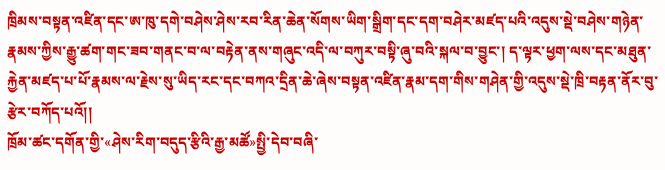ཁྲིམས་བསྟན་འཛིན་དང་ཨ་ཁུ་དགེ་བཤེས་ཤེས་རབ་རིན་ཆེན་སོགས་ཡིག་སྒྲིག་དང་དག་བཤེར་མཛད་པའི་འདུས་སྡེ་བཤེས་གཉེན་རྣམས་ཀྱིས་རྒྱུ་ཚག་གང་ཟབ་གནང་བ་ལ་བརྟེན་ནས་གཞུང་འདི་ལ་བཀུར་བསྟི་ཞུ་བའི་སྐལ་བ་བྱུང་། ད་ལྟར་ཕྱག་ལས་དང་མཐུན་རྐྱེན་མཛད་པ་པོ་རྣམས་ལ་རྗེས་སུ་ཡིད་རང་དང་བཀའ་དྲིན་ཆེ་ཞེས་བསྟན་འཛིན་རྣམ་དག་གིས་གཤེན་གྱི་འདུས་སྡེ་ཁྲི་བརྟན་ནོར་བུ་རྩེར་བཀོད་པའོ།།
ཁྲོམ་ཚང་དགོན་གྱི་«ཤེས་རིག་བདུད་རྩིའི་རྒྱ་མཚོ»སྤྱི་དེབ་བཞི་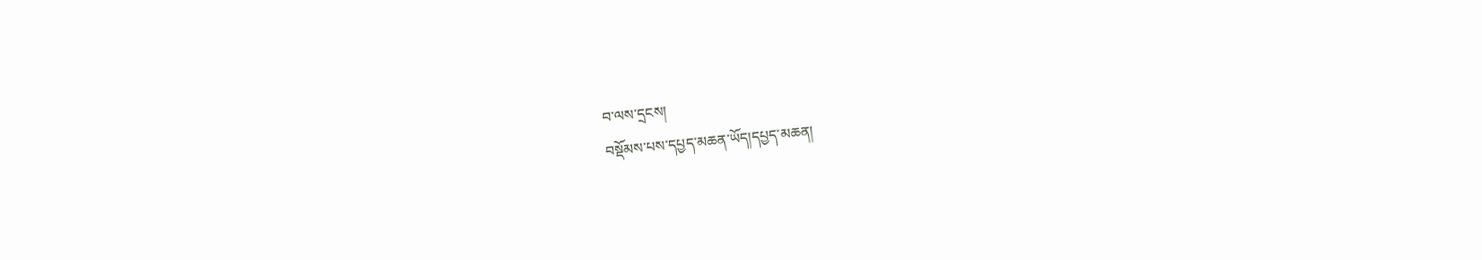བ་ལས་དྲངས།
བསྡོམས་པས་དཔྱད་མཆན་ཡོད།དཔྱད་མཆན།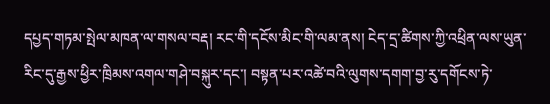དཔྱད་གཏམ་སྤེལ་མཁན་ལ་གསལ་བརྡ། རང་གི་དངོས་མིང་གི་ལམ་ནས། ངེད་དྲ་ཚིགས་ཀྱི་འཕྲིན་ལས་ཡུན་རིང་དུ་རྒྱས་ཕྱིར་ཁྲིམས་འགལ་གཤེ་བསྐུར་དང་། བསྟན་པར་འཚེ་བའི་ལུགས་དགག་བྱ་རུ་དགོངས་ཏེ་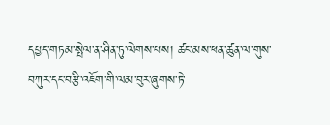དཔྱད་གཏམ་སྤེལ་ན་ཤིན་ཏུ་ལེགས་པས། ཚང་མས་ཕན་ཚུན་ལ་གུས་བཀུར་དང་བརྩི་འཇོག་གི་ལམ་བུར་ཞུགས་ཏེ་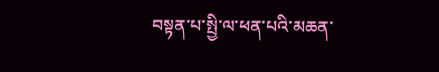བསྟན་པ་སྤྱི་ལ་ཕན་པའི་མཆན་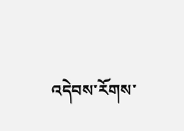འདེབས་རོགས་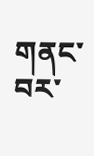གནང་བར་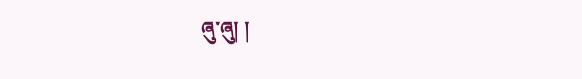ཞུ་ཞུ། །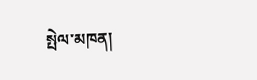སྤེལ་མཁན།